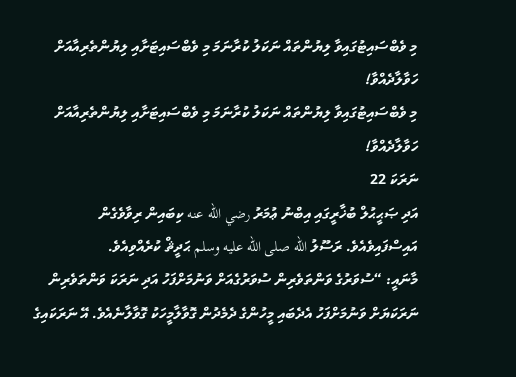މި ވެބްސައިޓުގައިވާ ލިޔުންތައް ނަކަލު ކުރާނަމަ މި ވެބްސައިޓަށާއި ލިޔުންތެރިއާއަށް ހަވާލާދެއްވާ!
މި ވެބްސައިޓުގައިވާ ލިޔުންތައް ނަކަލު ކުރާނަމަ މި ވެބްސައިޓަށާއި ލިޔުންތެރިއާއަށް ހަވާލާދެއްވާ!
ނަރަކަ 22
އަދި ޞަޙީޙުލް ބުޚާރީގައި އިބްނު ޢުމަރު رضي الله عنه ކިބައިން ރިވާވެގެން އައިސްފައިވެއެވެ. ރަސޫލު الله صلى الله عليه وسلم ޙަދީޘް ކުރެއްވިއެވެ.
މާނައީ: “ސުވަރުގެ ވަންތަވެރިން ސުވަރުގެއަށް ވަނުމަށްފަހު އަދި ނަރަކަ ވަންތަވެރިން ނަރަކަޔަށް ވަނުމަށްފަހު އެދެބައި މީހުންގެ ދެމެދުން ގޮވާލާމީހަކު ގޮވާލާނެއެވެ. އޭ ނަރަކައިގެ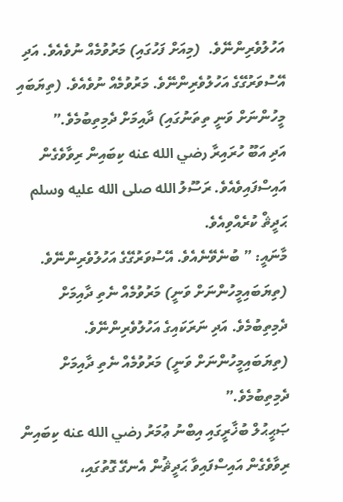އަހުލުވެރިންނޭވެ.  (މިއަށް ފަހުގައި) މަރުވުމެއް ނުވެއެވެ. އަދި އޭސުވަރުގޭގެ އަހުލުވެރިންނޭވެ. މަރުވުމެއް ނުވެއެވެ. (ތިޔަބައި މީހުންނަށް ވަނީ ތިތަނުގައި) ދާއިމަށް ދެމިތިބުމެވެ.”
އަދި އަބޫ ހުރައިރާ رضي الله عنه ކިބައިން ރިވާވެގެން އައިސްފައިވެއެވެ. ރަސޫލު الله صلى الله عليه وسلم
ޙަދީޘް ކުރެއްވިއެވެ.
މާނައީ: ” ބުނެވޭނެއެވެ. އޭސުވަރުގޭގެ އަހުލުވެރިންނޭވެ. (ތިޔަބައިމީހުންނަށް ވަނީ) މަރުވުމެއް ނެތި ދާއިމަށް ދެމިތިބުމެވެ. އަދި ނަރަކައިގެ އަހުލުވެރިންނޭވެ. (ތިޔަބައިމީހުންނަށް ވަނީ) މަރުވުމެއް ނެތި ދާއިމަށް ދެމިތިބުމެވެ.”
ޞަޙީޙުލް ބުޚާރީގައި އިބްނު ޢުމަރު رضي الله عنه ކިބައިން ރިވާވެގެން އައިސްފައިވާ ޙަދީޘުން އެނގޭ ގޮތުގައި،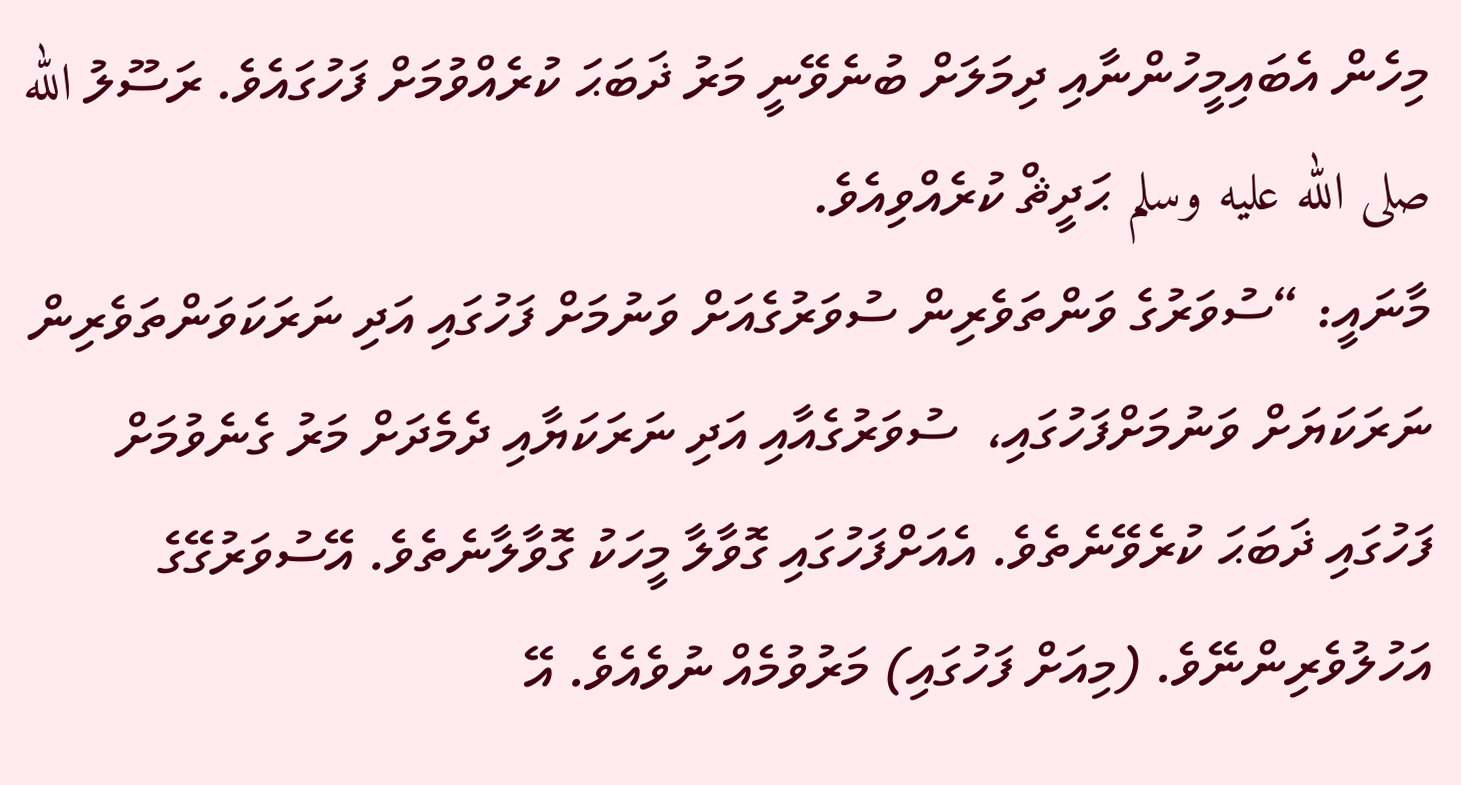މިހެން އެބައިމީހުންނާއި ދިމަލަށް ބުނެވޭނީ މަރު ޛަބަޙަ ކުރެއްވުމަށް ފަހުގައެވެ. ރަސޫލު الله صلى الله عليه وسلم ޙަދީޘް ކުރެއްވިއެވެ.
މާނައީ: “ސުވަރުގެ ވަންތަވެރިން ސުވަރުގެއަށް ވަނުމަށް ފަހުގައި އަދި ނަރަކަވަންތަވެރިން ނަރަކަޔަށް ވަނުމަށްފަހުގައި،  ސުވަރުގެއާއި އަދި ނަރަކަޔާއި ދެމެދަށް މަރު ގެނެވުމަށް ފަހުގައި ޛަބަޙަ ކުރެވޭނެތެވެ. އެއަށްފަހުގައި ގޮވާލާ މީހަކު ގޮވާލާނެތެވެ. އޭސުވަރުގޭގެ އަހުލުވެރިންނޭވެ. (މިއަށް ފަހުގައި) މަރުވުމެއް ނުވެއެވެ. އޭ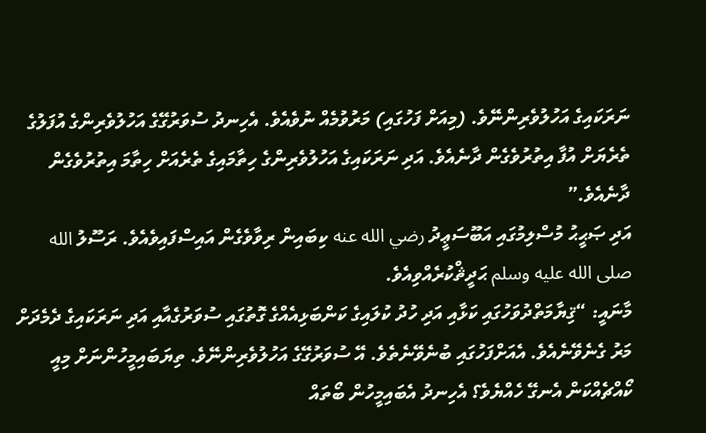ނަރަކައިގެ އަހުލުވެރިންނޭވެ. (މިއަށް ފަހުގައި) މަރުވުމެއް ނުވެއެވެ. އެހިނދު ސުވަރުގޭގެ އަހުލުވެރިންގެ އުފަލުގެ ތެރެޔަށް އުފާ އިތުރުވެގެން ދާނެއެވެ. އަދި ނަރަކައިގެ އަހުލުވެރިންގެ ހިތާމައިގެ ތެރެއަށް ހިތާމަ އިތުރުވެގެން ދާނެއެވެ.”
އަދި ޞަޙީޙު މުސްލިމުގައި އަބޫސަޢީދު رضي الله عنه ކިބައިން ރިވާވެގެން އައިސްފައިވެއެވެ. ރަސޫލު الله صلى الله عليه وسلم ޙަދީޘްކުރެއްވިއެވެ.
މާނައީ: “ޤިޔާމަތްދުވަހުގައި ކަޅާއި އަދި ހުދު ކުލައިގެ ކަންބަޅިއެއްގެ ގޮތުގައި ސުވަރުގެއާއި އަދި ނަރަކައިގެ ދެމެދަށް މަރު ގެނެވޭނެއެވެ. އެއަށްފަހުގައި ބުނެވޭނެތެވެ. އޭ ސުވަރުގޭގެ އަހުލުވެރިންނޭވެ. ތިޔަބައިމީހުންނަށް މިއީ ކޯއްޗެއްކަން އެނގޭ ހެއްޔެވެ؟ އެހިނދު އެބައިމީހުން ބޯތައް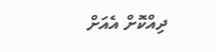ދިއްކޮށް އެއަށް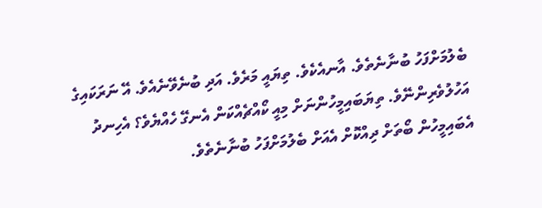ބެލުމަށްފަހު ބުނާނެތެވެ. އާނއެކެވެ. ތިޔައީ މަރެވެ. އަދި ބުނެވޭނެއެވެ. އޭ ނަރަކައިގެ އަހުލުވެރިންނޭވެ. ތިޔަބައިމީހުންނަށް މިއީ ކޯއްޗެއްކަން އެނގޭ ހެއްޔެވެ؟ އެހިނދު އެބައިމީހުން ބޯތަށް ދިއްކޮށް އެއަށް ބެލުމަށްފަހު ބުނާނެތެވެ.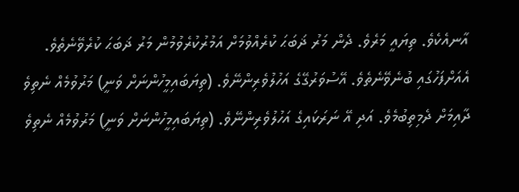އާނއެކެވެ. ތިޔައީ މަރެވެ. ދެން މަރު ޛަބަޙަ ކުރެއްވުމަށް އަމުރުކުރެވުމުން މަރު ޛަބަޙަ ކުރެވޭނެތެވެ. އެއަށްފަހުގައި ބުނެވޭނެތެވެ. އޭސުވަރުގޭގެ އަހުލުވެރިންނޭވެ. (ތިޔަބައިމީހުންނަށް ވަނީ) މަރުވުމެއް ނެތިވެ ދާއިމަށް ދެމިތިބުމެވެ. އަދި އޭ ނަރަކައިގެ އަހުލުވެރިންނޭވެ. (ތިޔަބައިމީހުންނަށް ވަނީ) މަރުވުމެއް ނެތިވެ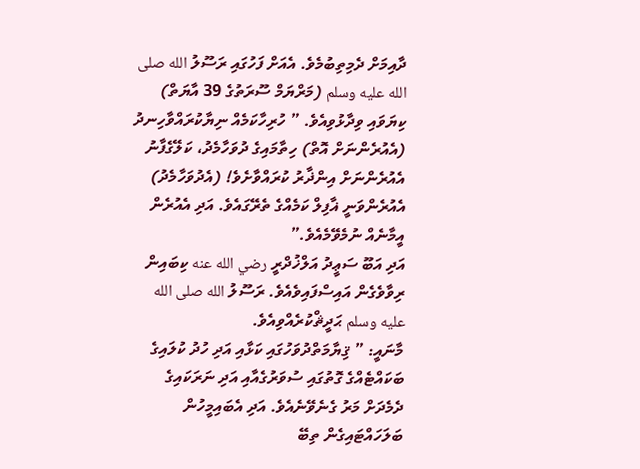ދާއިމަށް ދެމިތިބުމެވެ. އެއަށް ފަހުގައި ރަސޫލު الله صلى الله عليه وسلم (މަރްޔަމް ސޫރަތުގެ 39 އާޔަތް) ކިޔަވައި ވިދާޅުވިއެވެ. ” ހުރިހާކަމެއް ނިޔާކުރައްވާހިނދު (އެއުރެންނަށް އޮތް) ހިތާމައިގެ ދުވަހާމެދު، ކަލޭގެފާނު އެއުރެންނަށް އިންޛާރު ކުރައްވާށެވެ! (އެދުވަހާމެދު) އެއުރެންވަނީ ޣާފިލް ކަމެއްގެ ތެރޭގައެވެ. އަދި އެއުރެން އީމާނެއް ނުމެވޭމެއެވެ.”
އަދި އަބޫ ސަޢީދު އަލްޚުދްރީ رضي الله عنه ކިބައިން ރިވާވެގެން އައިސްފައިވެއެވެ. ރަސޫލު الله صلى الله عليه وسلم ޙަދީޘްކުރެއްވިއެވެ.
މާނައީ: ” ޤިޔާމަތްދުވަހުގައި ކަޅާއި އަދި ހުދު ކުލައިގެ ބަކައްޓެއްގެ ގޮތުގައި ސުވަރުގެއާއި އަދި ނަރަކައިގެ ދެމެދަށް މަރު ގެނެވޭނެއެވެ. އަދި އެބައިމީހުން ބަލަހައްޓައިގެން ތިބޭ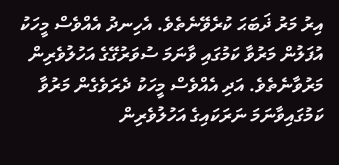އިރު މަރު ޛަބަޙަ ކުރެވޭނެތެވެ. އެހިނދު އެއްވެސް މީހަކު އުފަލުން މަރުވާ ކަމުގައި ވާނަމަ ސުވަރުގޭގެ އަހުލުވެރިން މަރުވާނެތެވެ. އަދި އެއްވެސް މީހަކު ދެރަވެގެން މަރުވާ ކަމުގައިވާނަމަ ނަރަކައިގެ އަހުލުވެރިން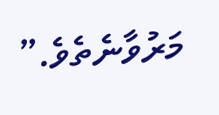މަރުވާނެތެވެ.”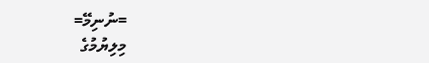=ނުނިމޭ=
މިލިޔުމުގެ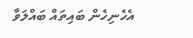އެހެނިހެން ބައިތައް ބައްލަވާ